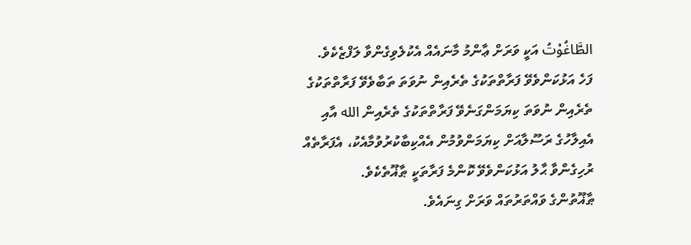الطَّاغُوْتُ އަކީ ވަރަށް ޢާންމު މާނައެއް އެކުލެވިގެންވާ ލަފްޒެކެވެ.
ފަހެ އަޅުކަންވެވޭ ފަރާތްތަކުގެ ތެރެއިން ނުވަތަ ތަބާވެވޭ ފަރާތްތަކުގެ ތެރެއިން ނުވަތަ ކިޔަމަންގަނެވޭ ފަރާތްތަކުގެ ތެރެއިން الله އާއި އެއިލާހުގެ ރަސޫލާއަށް ކިޔަމަންވުމުން އެއްކިބާކުރުވުމާއެކު، އެފަރާތެއް ރުހިގެންވާ ޙާލު އަޅުކަންވެވޭ ކޮންމެ ފަރާތަކީ ޠާޣޫތެކެވެ.
ޠާޣޫތުންގެ ވައްތަރުތައް ވަރަށް ގިނައެވެ.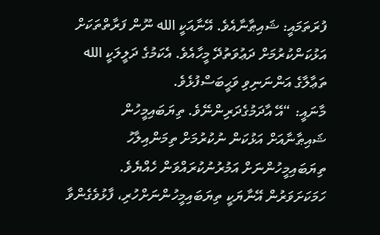ފުރަތަމައީ: ޝައިޠާނާއެވެ. އޭނާއަކީ الله ނޫން ފަރާތްތަކަށް އަޅުކަންކުރުމަށް ދަޢުވަތުދޭ މީހާއެވެ. އެކަމުގެ ދަލީލަކީ الله ތަޢާލާގެ އަންނަނިވި ވަޙީބަސްފުޅެވެ.
މާނައީ: “އޭ އާދަމުގެދަރިންނޭވެ. ތިޔަބައިމީހުން ޝައިޠާނާއަށް އަޅުކަން ނުކުރުމަށް ތިމަންއިލާހު ތިޔަބައިމީހުންނަށް އަމުރުނުކުރައްވަން ހެއްޔެވެ. ހަމަކަށަވަރުން އޭނާޔަކީ ތިޔަބައިމީހުންނަށްހުރި، ފާޅުވެގެންވާ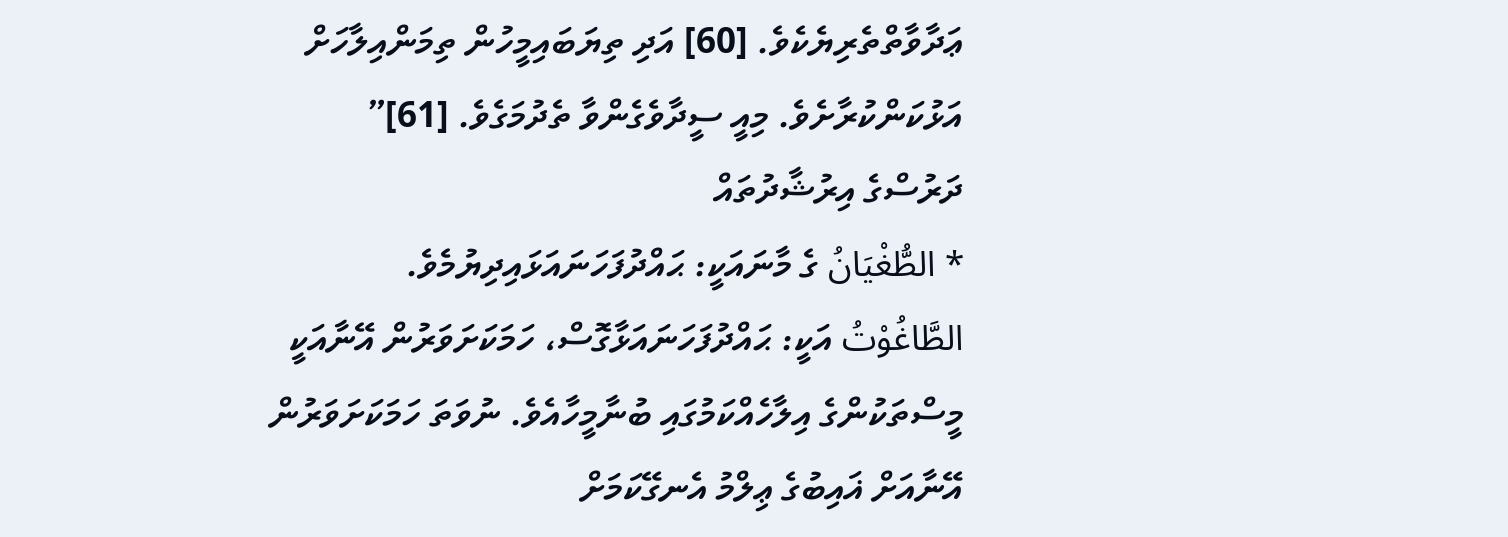ޢަދާވާތްތެރިޔެކެވެ. [60] އަދި ތިޔަބައިމީހުން ތިމަންއިލާހަށް އަޅުކަންކުރާށެވެ. މިއީ ސީދާވެގެންވާ ތެދުމަގެވެ. [61]”
ދަރުސްގެ އިރުޝާދުތައް
* الطُّغْيَانُ ގެ މާނައަކީ: ޙައްދުފަހަނައަޅައިދިޔުމެވެ.
الطَّاغُوْتُ އަކީ: ޙައްދުފަހަނައަޅާގޮސް، ހަމަކަށަވަރުން އޭނާއަކީ މީސްތަކުންގެ އިލާހެއްކަމުގައި ބުނާމީހާއެވެ. ނުވަތަ ހަމަކަށަވަރުން އޭނާއަށް ޣައިބުގެ ޢިލްމު އެނގޭކަމަށް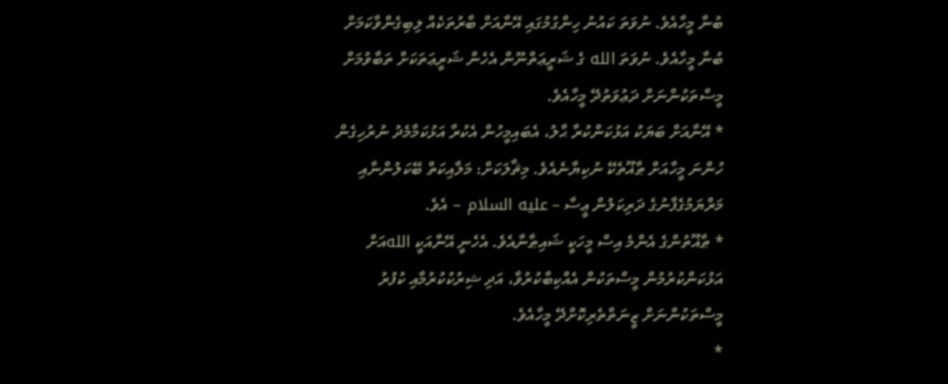ބުނާ މީހާއެވެ. ނުވަތަ ކައުނު ހިންގުމުގައި އޭނާއަށް ބާރުތަކެއް ލިބިގެންވާކަމަށް ބުނާ މީހާއެވެ. ނުވަތަ الله ގެ ޝަރީޢަތްނޫން އެހެން ޝަރީޢަތަކަށް ތަބާވުމަށް މީސްތަކުންނަށް ދަޢުވަތުދޭ މީހާއެވެ.
* އޭނާއަށް ބަޔަކު އަޅުކަންކުރާ ޙާލު، އެބައިމީހުން އެކުރާ އަޅުކަމާމެދު ނުރުހިގެން ހުންނަ މީހާއަށް ޠާޣޫތެކޭ ނުކިޔާނެއެވެ. މިޘާލަކަށް: މަލާއިކަތް ބޭކަލުންނާއި މަރްޔަމުގެފާނުގެ ދަރިކަލުން ޢީސާ – عليه السلام – އެވެ.
* ޠާޣޫތުންގެ އެންމެ އިސް މީހަކީ ޝައިޠާނާއެވެ. އެހެނީ އޭނާއަކީ اللهއަށް އަޅުކަންކުރުމުން މީސްތަކުން އެއްކިބާކުރުވާ، އަދި ޝިރުކުކުރުމާއި ކުފުރު މީސްތަކުންނަށް ޒީނަތްތެރިކޮށްދޭ މީހާއެވެ.
*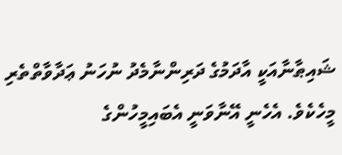ޝައިޠާނާއަކީ އާދަމުގެ ދަރިންނާމެދު ނުހަނު ޢަދާވާތްތެރި މީހެކެވެ. އެހެނީ އޭނާވަނީ އެބައިމީހުންގެ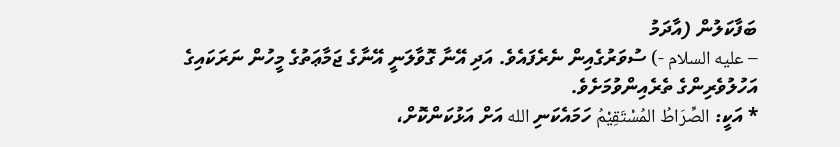ބަފާކަލުން (އާދަމު
– عليه السلام -) ސުވަރުގެއިން ނެރެފައެވެ. އަދި އޭނާ ގޮވާލަނީ އޭނާގެ ޖަމާޢަތުގެ މީހުން ނަރަކައިގެ އަހުލުވެރިންގެ ތެރެއިންވުމަށެވެ.
* އަކީ: الصِّرَاطُ المُسْتَقِيْمُ ހަމައެކަނި الله އަށް އަޅުކަންކޮށް،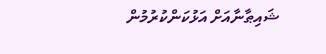ޝައިޠާނާއަށް އަޅުކަންކުރުމުން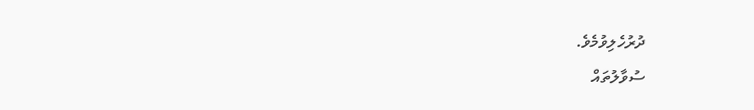ދުރުހެލިވުމެވެ.
ސުވާލުތައް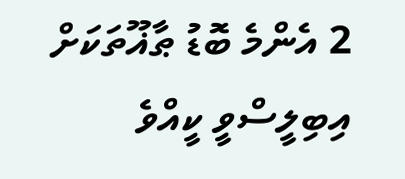2 އެންމެ ބޮޑު ޠާޣޫތަކަށް އިބިލީސްވީ ކީއްވެ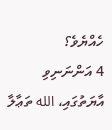ހެއްޔެވެ؟
4 އަންނަނިވި އާޔަތުގައި، الله ތަޢާލާ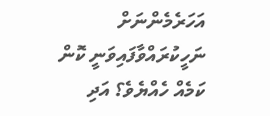އަހަރެމެންނަށް ނަހީކުރައްވާފައިވަނީ ކޮން ކަމެއް ހެއްޔެވެ؟ އަދި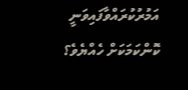އަމުރުކުރައްވާފައިވަނީ ކޮންކަމަކަށް ހެއްޔެވެ؟